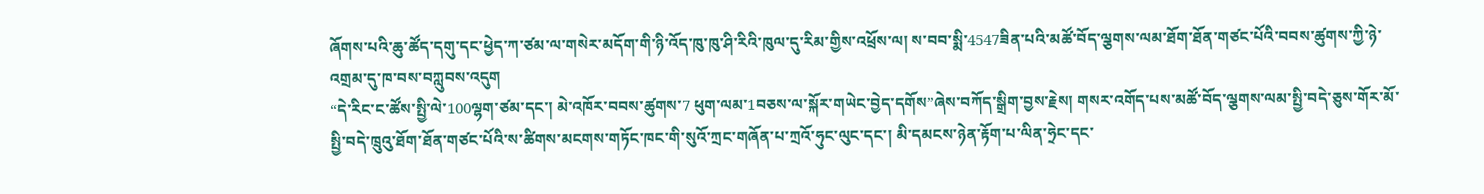ཞོགས་པའི་ཆུ་ཚོད་དགུ་དང་ཕྱེད་ཀ་ཙམ་ལ་གསེར་མདོག་གི་ཉི་འོད་ཁུ་ཁུ་ཤི་རིའི་ཁུལ་དུ་རིམ་གྱིས་འཕྲོས་ལ། ས་བབ་སྨི་4547ཟིན་པའི་མཚོ་བོད་ལྕགས་ལམ་ཐོག་ཐོན་གཙང་པོའི་བབས་ཚུགས་ཀྱི་ཉེ་འགྲམ་དུ་ཁ་བས་བཀླུབས་འདུག
“དེ་རིང་ང་ཚོས་སྤྱི་ལེ་100ལྷག་ཙམ་དང་། མེ་འཁོར་བབས་ཚུགས་7 ཕུག་ལམ་1བཅས་ལ་སྐོར་གཡེང་བྱེད་དགོས”ཞེས་བཀོད་སྒྲིག་བྱས་རྗེས། གསར་འགོད་པས་མཚོ་བོད་ལྕགས་ལམ་སྤྱི་བདེ་ཅུས་གོར་མོ་སྤྱི་བདེ་ཁྲུའུ་ཐོག་ཐོན་གཙང་པོའི་ས་ཚིགས་མངགས་གཏོང་ཁང་གི་སུའོ་ཀྲང་གཞོན་པ་ཀྲའོ་ཧུང་ལུང་དང་། མི་དམངས་ཉེན་རྟོག་པ་ལིན་ཧྲེང་དང་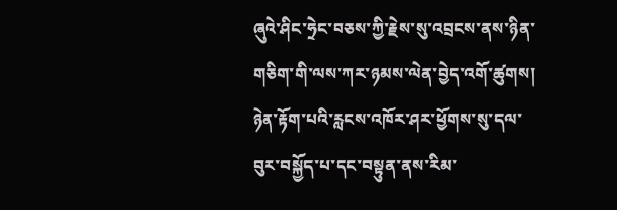ཞུའེ་ཤིང་ཧྲེང་བཅས་ཀྱི་རྗེས་སུ་འབྲངས་ནས་ཉིན་གཅིག་གི་ལས་ཀར་ཉམས་ལེན་བྱེད་འགོ་ཚུགས།
ཉེན་རྟོག་པའི་རླངས་འཁོར་ཤར་ཕྱོགས་སུ་དལ་བུར་བསྐྱོད་པ་དང་བསྟུན་ནས་རིམ་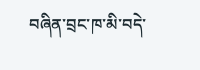བཞིན་བྲང་ཁ་མི་བདེ་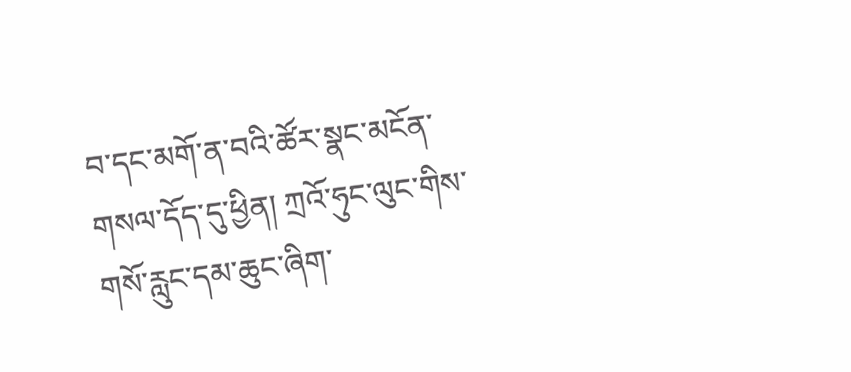བ་དང་མགོ་ན་བའི་ཚོར་སྣང་མངོན་གསལ་དོད་དུ་ཕྱིན། ཀྲའོ་ཧུང་ལུང་གིས་གསོ་རླུང་དམ་ཆུང་ཞིག་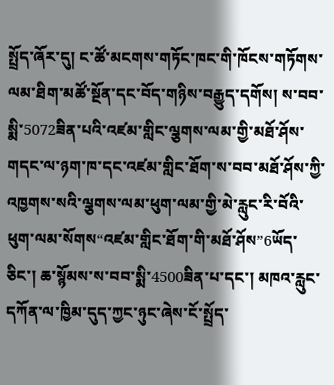སྤྲོད་ཞོར་དུ། ང་ཚོ་མངགས་གཏོང་ཁང་གི་ཁོངས་གཏོགས་ལམ་ཐིག་མཚོ་སྔོན་དང་བོད་གཉིས་བརྒྱུད་དགོས། ས་བབ་སྨི་5072ཟིན་པའི་འཛམ་གླིང་ལྕགས་ལམ་གྱི་མཐོ་ཤོས་གདང་ལ་ཉག་ཁ་དང་འཛམ་གླིང་ཐོག་ས་བབ་མཐོ་ཤོས་ཀྱི་འཁྱགས་སའི་ལྕགས་ལམ་ཕུག་ལམ་གྱི་མེ་རླུང་རི་བོའི་ཕུག་ལམ་སོགས“འཛམ་གླིང་ཐོག་གི་མཐོ་ཤོས”6ཡོད་ཅིང་། ཆ་སྙོམས་ས་བབ་སྨི་4500ཟིན་པ་དང་། མཁའ་རླུང་དཀོན་ལ་ཁྱིམ་དུད་ཀྱང་ཉུང་ཞེས་ངོ་སྤྲོད་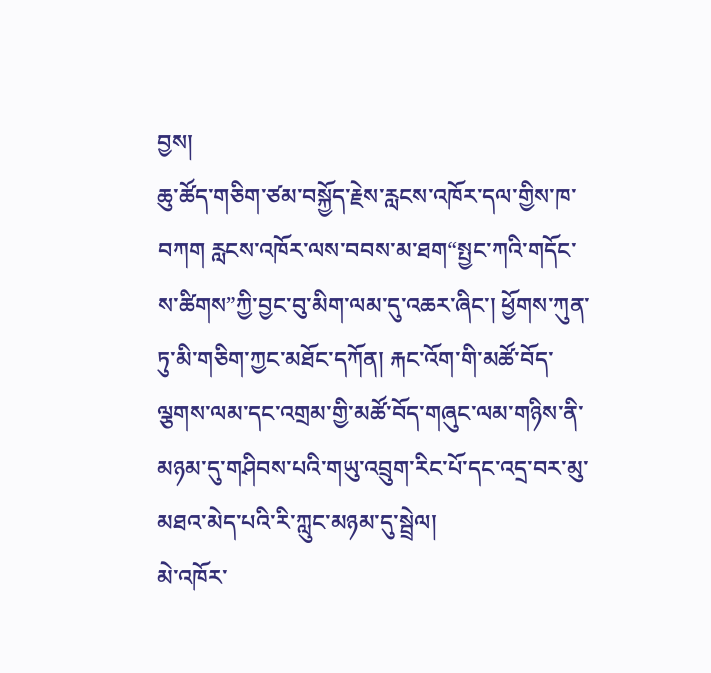བྱས།
ཆུ་ཚོད་གཅིག་ཙམ་བསྐྱོད་རྗེས་རླངས་འཁོར་དལ་གྱིས་ཁ་བཀག རླངས་འཁོར་ལས་བབས་མ་ཐག“སྤྱང་ཀའི་གདོང་ས་ཚིགས”ཀྱི་བྱང་བུ་མིག་ལམ་དུ་འཆར་ཞིང་། ཕྱོགས་ཀུན་ཏུ་མི་གཅིག་ཀྱང་མཐོང་དཀོན། རྐང་འོག་གི་མཚོ་བོད་ལྕགས་ལམ་དང་འགྲམ་གྱི་མཚོ་བོད་གཞུང་ལམ་གཉིས་ནི་མཉམ་དུ་གཤིབས་པའི་གཡུ་འབྲུག་རིང་པོ་དང་འདྲ་བར་མུ་མཐའ་མེད་པའི་རི་ཀླུང་མཉམ་དུ་སྦྲེལ།
མེ་འཁོར་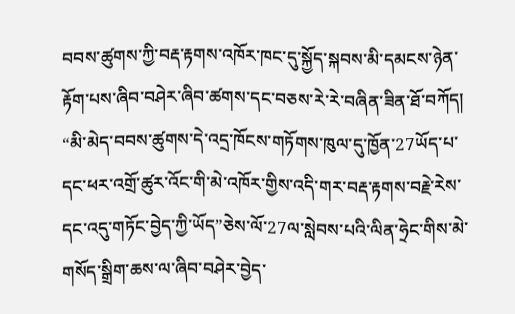བབས་ཚུགས་ཀྱི་བརྡ་རྟགས་འཁོར་ཁང་དུ་སྐྱོད་སྐབས་མི་དམངས་ཉེན་རྟོག་པས་ཞིབ་བཤེར་ཞིབ་ཚགས་དང་བཅས་རེ་རེ་བཞིན་ཟིན་ཐོ་བཀོད། “མི་མེད་བབས་ཚུགས་དེ་འདྲ་ཁོངས་གཏོགས་ཁུལ་དུ་ཁྱོན་27ཡོད་པ་དང་ཕར་འགྲོ་ཚུར་འོང་གི་མེ་འཁོར་གྱིས་འདི་གར་བརྡ་རྟགས་བརྗེ་རེས་དང་འདུ་གཏོང་བྱེད་ཀྱི་ཡོད”ཅེས་ལོ་27ལ་སླེབས་པའི་ལིན་ཧྲེང་གིས་མེ་གསོད་སྒྲིག་ཆས་ལ་ཞིབ་བཤེར་བྱེད་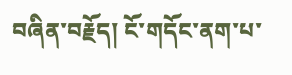བཞིན་བརྗོད། ངོ་གདོང་ནག་པ་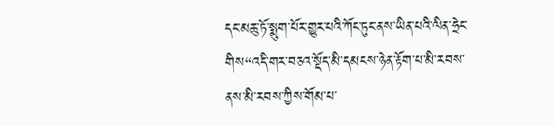དང་མཆུ་ཏོ་སྨུག་པོར་གྱུར་པའི་ཀོང་ཏུང་ནས་ཡིན་པའི་ལིན་ཧྲེང་གིས“འདི་གར་བཅའ་སྡོད་མི་དམངས་ཉེན་རྟོག་པ་མི་རབས་ནས་མི་རབས་ཀྱིས་གོམ་པ་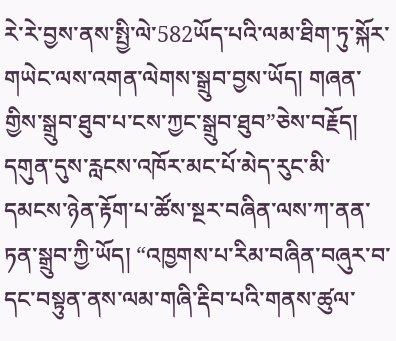རེ་རེ་བྱས་ནས་སྤྱི་ལེ་582ཡོད་པའི་ལམ་ཐིག་ཏུ་སྐོར་གཡེང་ལས་འགན་ལེགས་སྒྲུབ་བྱས་ཡོད། གཞན་གྱིས་སྒྲུབ་ཐུབ་པ་ངས་ཀྱང་སྒྲུབ་ཐུབ”ཅེས་བརྗོད།
དགུན་དུས་རླངས་འཁོར་མང་པོ་མེད་རུང་མི་དམངས་ཉེན་རྟོག་པ་ཚོས་སྔར་བཞིན་ལས་ཀ་ནན་ཏན་སྒྲུབ་ཀྱི་ཡོད། “འཁྱགས་པ་རིམ་བཞིན་བཞུར་བ་དང་བསྟུན་ནས་ལམ་གཞི་རྡིབ་པའི་གནས་ཚུལ་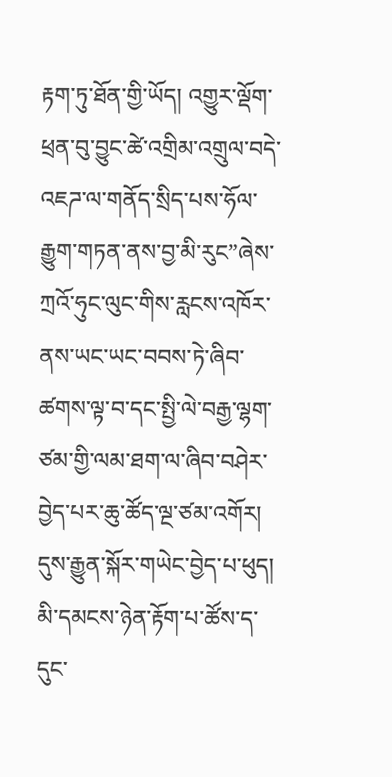རྟག་ཏུ་ཐོན་གྱི་ཡོད། འགྱུར་ལྡོག་ཕྲན་བུ་བྱུང་ཚེ་འགྲིམ་འགྲུལ་བདེ་འཇཌ་ལ་གནོད་སྲིད་པས་ཧོལ་རྒྱུག་གཏན་ནས་བྱ་མི་རུང”ཞེས་ཀྲའོ་ཧུང་ལུང་གིས་རླངས་འཁོར་ནས་ཡང་ཡང་བབས་ཏེ་ཞིབ་ཚགས་ལྟ་བ་དང་སྤྱི་ལེ་བརྒྱ་ལྷག་ཙམ་གྱི་ལམ་ཐག་ལ་ཞིབ་བཤེར་བྱེད་པར་ཆུ་ཚོད་ལྔ་ཙམ་འགོར།
དུས་རྒྱུན་སྐོར་གཡེང་བྱེད་པ་ཕུད། མི་དམངས་ཉེན་རྟོག་པ་ཚོས་ད་དུང་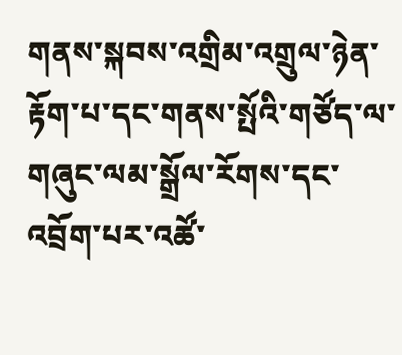གནས་སྐབས་འགྲིམ་འགྲུལ་ཉེན་རྟོག་པ་དང་གནས་སྤོའི་གཙོད་ལ་གཞུང་ལམ་སྒྲོལ་རོགས་དང་འབྲོག་པར་འཚོ་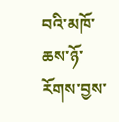བའི་མཁོ་ཆས་ཉོ་རོགས་བྱས་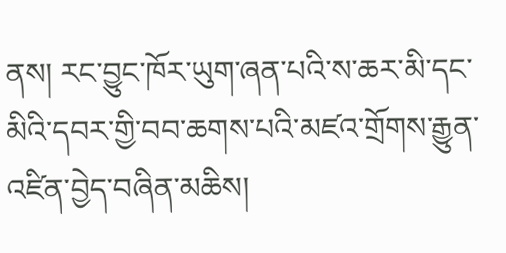ནས། རང་བྱུང་ཁོར་ཡུག་ཞན་པའི་ས་ཆར་མི་དང་མིའི་དབར་གྱི་བབ་ཆགས་པའི་མཛའ་གྲོགས་རྒྱུན་འཛིན་བྱེད་བཞིན་མཆིས།